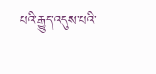པའི་རྒྱུད་འདུས་པའི་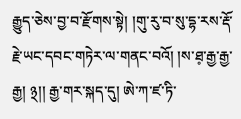རྒྱུད་ཅེས་བྱ་བ་རྫོགས་སྟེ། །གུ་རུ་བ་སུ་དྷ་རས་རྡོ་རྗེ་ཡང་དབང་གཏེར་ལ་གནང་བའོ། །ས་ཐ༷་རྒྱ་རྒྱ་རྒྱ། ྅།། རྒྱ་གར་སྐད་དུ། ཨེ་ཀ་ཛ་ཏི་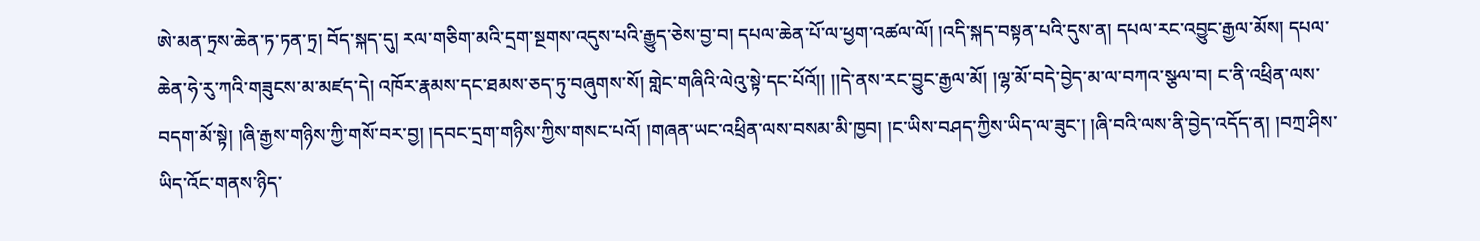ཨེ་མན་ཏྲས་ཆེན་ཏ་ཏན་ཏྲ། བོད་སྐད་དུ། རལ་གཅིག་མའི་དྲག་སྔགས་འདུས་པའི་རྒྱུད་ཅེས་བྱ་བ། དཔལ་ཆེན་པོ་ལ་ཕྱག་འཚལ་ལོ། །འདི་སྐད་བསྟན་པའི་དུས་ན། དཔལ་རང་འབྱུང་རྒྱལ་མོས། དཔལ་ཆེན་ཧེ་རུ་ཀའི་གཟུངས་མ་མཛད་དེ། འཁོར་རྣམས་དང་ཐམས་ཅད་ཏུ་བཞུགས་སོ། གླེང་གཞིའི་ལེའུ་སྟེ་དང་པོའོ།། །།དེ་ནས་རང་བྱུང་རྒྱལ་མོ། །ལྷ་མོ་བདེ་བྱེད་མ་ལ་བཀའ་སྩལ་བ། ང་ནི་འཕྲིན་ལས་བདག་མོ་སྟེ། །ཞི་རྒྱས་གཉིས་ཀྱི་གསོ་བར་བྱ། །དབང་དྲག་གཉིས་ཀྱིས་གསང་པའོ། །གཞན་ཡང་འཕྲིན་ལས་བསམ་མི་ཁྱབ། །ང་ཡིས་བཤད་ཀྱིས་ཡིད་ལ་ཟུང་། །ཞི་བའི་ལས་ནི་བྱེད་འདོད་ན། །བཀྲ་ཤིས་ཡིད་འོང་གནས་ཉིད་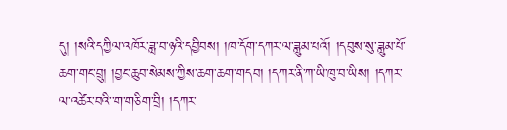དུ། །སའི་དཀྱིལ་འཁོར་ཟླ་བ་ཉའི་དབྱིབས། །ཁ་དོག་དཀར་ལ་ཟླུམ་པའོ། །དབུས་སུ་ཟླུམ་པོ་ཆག་གང་བྲུ། །བྱང་ཆུབ་སེམས་ཀྱིས་ཆག་ཆག་གདབ། །དཀར་ནི་ཀ་ཡི་ཁུ་བ་ཡིས། །དཀར་ལ་འཚེར་བའི་་ག་གཅིག་བྲི། །དཀར་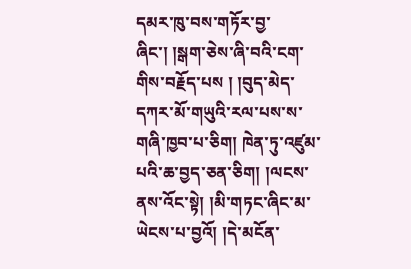དམར་ཁུ་བས་གཏོར་བྱ་ཞིང་། །སྒག་ཅེས་ཞི་བའི་ངག་གིས་བརྗོད་པས ། །བུད་མེད་དཀར་མོ་གཡུའི་རལ་པས་ས་གཞི་ཁྱབ་པ་ཅིག། ཁེན་ཏུ་འཛུམ་པའི་ཆ་བྱད་ཅན་ཅིག། །ལངས་ནས་འོང་སྟེ། །མི་གཏང་ཞིང་མ་ཡེངས་པ་བྱའོ། །དེ་མངོན་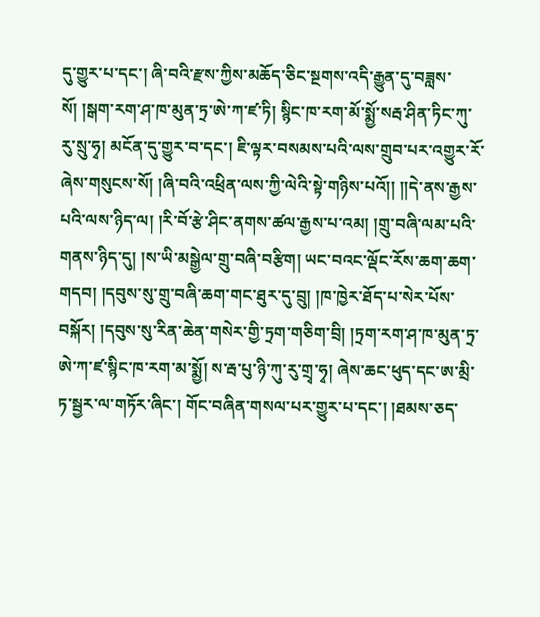དུ་གྱུར་པ་དང་། ཞི་བའི་རྫས་ཀྱིས་མཆོད་ཅིང་སྔགས་འདི་རྒྱུན་དུ་བཟླས་སོ། །སྒག་རག་ཤ་ཁ་མུན་ཏྲ་ཨེ་ཀ་ཛ་ཏི། སྙིང་ཁ་རག་མོ་སྨྱོ་སརྦ་ཤིན་ཏིང་ཀུ་རུ་སྲུ་ཧྭ། མངོན་དུ་གྱུར་བ་དང་། ཇི་ལྟར་བསམས་པའི་ལས་གྲུབ་པར་འགྱུར་རོ་ཞེས་གསུངས་སོ། །ཞི་བའི་འཕྲིན་ལས་ཀྱི་ལེའི་སྟེ་གཉིས་པའོ།། །།དེ་ནས་རྒྱས་པའི་ལས་ཉིད་ལ། །རི་བོ་རྩེ་ཤིང་ནགས་ཚལ་རྒྱས་པ་འམ། །གྲུ་བཞི་ལམ་པའི་གནས་ཉིད་དུ། །ས་ཡི་མསྒྱེལ་གྲུ་བཞི་བརྩིག། ཡང་བའང་ལྡོང་རོས་ཆག་ཆག་གདབ། །དབུས་སུ་གྲུ་བཞི་ཆག་གང་ཐུར་དུ་བྲུ། །ཁ་ཁྱེར་ཐོད་པ་སེར་པོས་བསྐོར། །དབུས་སུ་རིན་ཆེན་གསེར་གྱི་ཏྲག་གཅིག་བྲི། །ཏྲག་རག་ཤ་ཁ་མུན་ཏྲ་ཨེ་ཀ་ཛ་སྙིང་ཁ་རག་མ་སྨྱོ། ས་རྦ་པུ་ཉི་ཀུ་རུ་གྲྭ་ཧྭ། ཞེས་ཆང་ཕུད་དང་ཨ་མྲི་ཏ་སྦྱར་ལ་གཏོར་ཞིང་། གོང་བཞིན་གསལ་པར་གྱུར་པ་དང་། །ཐམས་ཅད་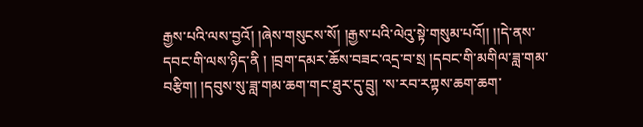རྒྱས་པའི་ལས་བྱའོ། །ཞེས་གསུངས་སོ། །རྒྱས་པའི་ལེའུ་སྟེ་གསུམ་པའོ།། །།དེ་ནས་དབང་གི་ལས་ཉིད་ནི ། །བྲག་དམར་ཆོས་བཟང་འདྲ་བ་སྲ །དབང་གི་མགིལ་ཟླ་གམ་བརྩིག། །དབུས་སུ་ཟླ་གམ་ཆག་གང་ཐུར་དུ་བྲུ། ་ས་རབ་རཀྟས་ཆག་ཆག་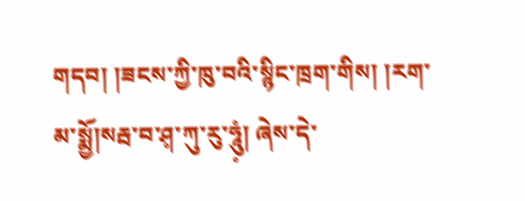གདབ། །ཟངས་ཀྱི་ཁུ་བའི་སྙིང་ཁྲག་གིས། །རག་མ་སྨྱོ།སརྦ་བ་ཤ༷་ཀུ་རུ་ཧཱུཾ༷། ཞེས་དེ་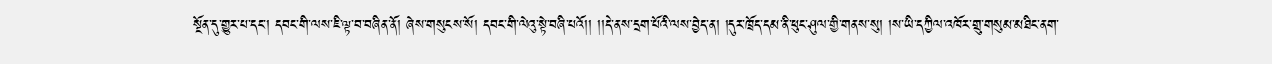སྔོན་དུ་གྱུར་པ་དང་། དབང་གི་ལས་ཇི་ལྟ་བ་བཞིན་ནོ། ཞེས་གསུངས་སོ། དབང་གི་ལེའུ་སྟེ་བཞི་པའོ།། །།དེ་ནས་དྲག་པོའི་ལས་བྱེད་ན། །དུར་ཁྲོད་དམ་ནི་ཕུང་ཤུལ་གྱི་གནས་སུ། །ས་ཡི་དཀྱིལ་འཁོར་གྲུ་གསུམ་མཐིང་ནག་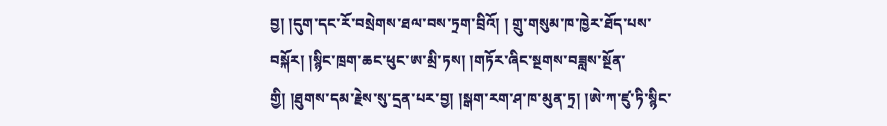བྱ། །དུག་དང་རོ་བསྲེགས་ཐལ་བས་ཏྲག་བྲིའོ། ། གྲུ་གསུམ་ཁ་ཁྱེར་ཐོད་པས་བསྐོར། །སྙིང་ཁྲག་ཆང་ཕུང་ཨ་མྲི་ཏས། །གཏོར་ཞིང་སྔགས་བཟླས་སྔོན་གྱི། །ཐུགས་དམ་རྗེས་སུ་དྲན་པར་བྱ། །སྒག་རག་ཤ་ཁ་མུན་ཏྲ། །ཨེ་ཀ་ཛུ་ཏི་སྙིང་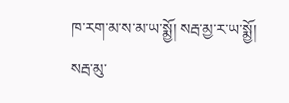ཁ་རག་མ་ས་མ་ཡ་སྨྱོ། སརྦ་མྱ་ར་ཡ་སྨྱོ། སརྦ་མུ་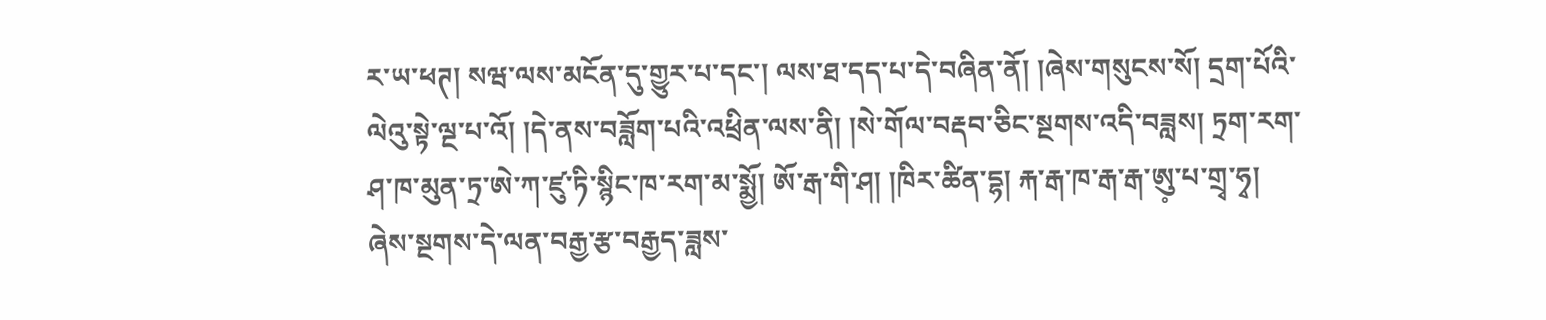ར་ཡ་ཕཊ། སཝ་ལས་མངོན་དུ་གྱུར་པ་དང་། ལས་ཐ་དད་པ་དེ་བཞིན་ནོ། །ཞེས་གསུངས་སོ། དྲག་པོའི་ལེའུ་སྟེ་ལྔ་པ་འོ། །དེ་ནས་བཟློག་པའི་འཕྲིན་ལས་ནི། །སེ་གོལ་བརྡབ་ཅིང་སྔགས་འདི་བཟླས། ཏྲག་རག་ཤ་ཁ་མུན་ཏྲ་ཨེ་ཀ་ཛུ་ཏི་སྙིང་ཁ་རག་མ་སྨྱོ། ཨོ་རྒ་གི་ཤ། །ཁིར་ཚིན་དྷ། རྐ་རྒ་ཁ་རྒ་རྒ་ཨུ༷་པ་གྲྭ་ཧྭ། ཞེས་སྔགས་དེ་ལན་བརྒྱ་རྩ་བརྒྱད་ཟླས་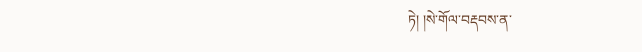ཏེ། །སེ་གོལ་བརྡབས་ན་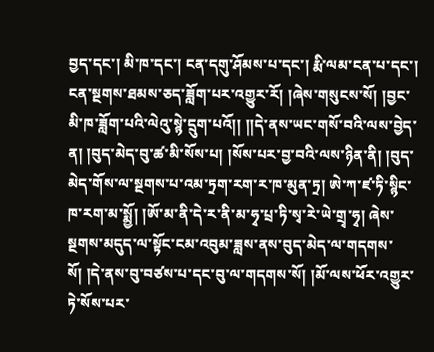བྱད་དང་། མི་ཁ་དང་། ངན་དགུ་ཤོམས་པ་དང་། རྨི་ལམ་ངན་པ་དང་། ངན་སྔགས་ཐམས་ཅད་ཟློག་པར་འགྱུར་རོ། །ཞེས་གསུངས་སོ། །བྱང་མི་ཁ་ཟློག་པའི་ལེའུ་སྙེ་དྲུག་པའོ།། །།དེ་ནས་ཡང་གསོ་བའི་ལས་བྱེད་ན། །བུད་མེད་བུ་ཚ་མི་སོས་པ། །སོས་པར་བྱ་བའི་ལས་ཉིན་ནི། །བུད་མེད་གོས་ལ་སྔགས་པ་འམ་ཏྲག་རག་ར་ཁ་མུན་ཏྲ། ཨེ་ཀ་ཛ་ཏི་སྙིང་ཁ་རག་མ་སྨྱོ། །ཨོ་མ་ནི་དེ་ར་ནི་མ་ཧྭ་པྲ་ཏི་སྭ་རེ་ཡེ་གྲྭ་ཧྭ། ཞེས་སྔགས་མདུད་ལ་སྟོང་ངམ་འབུམ་ཟླས་ནས་བུད་མེད་ལ་གདགས་སོ། །དེ་ནས་བུ་བཙས་པ་དང་བུ་ལ་གདགས་སོ། །མོ་ལས་ཕོར་འགྱུར་ཏེ་སོས་པར་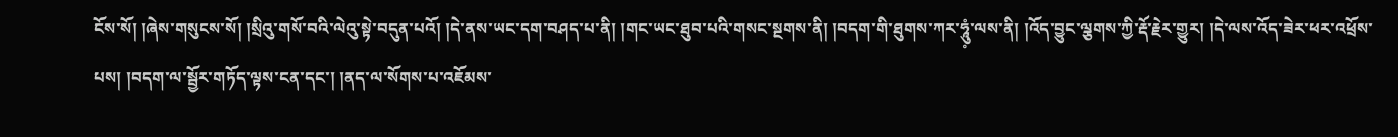ངོས་སོ། །ཞེས་གསུངས་སོ། །སྲིའུ་གསོ་བའི་ལེའུ་སྟེ་བདུན་པའོ། །དེ་ནས་ཡང་དག་བཤད་པ་ནི། །གང་ཡང་ཐུབ་པའི་གསང་སྔགས་ནི། །བདག་གི་ཐུགས་ཀར་ཧཱུཾ༷་ལས་ནི། །འོད་བྱུང་ལྕགས་ཀྱི་རྡོ་རྗེར་གྱུར། །དེ་ལས་འོད་ཟེར་ཕར་འཕྲོས་པས། །བདག་ལ་སྦྱོར་གཏོད་ལྟས་ངན་དང་། །ནད་ལ་སོགས་པ་འཇོམས་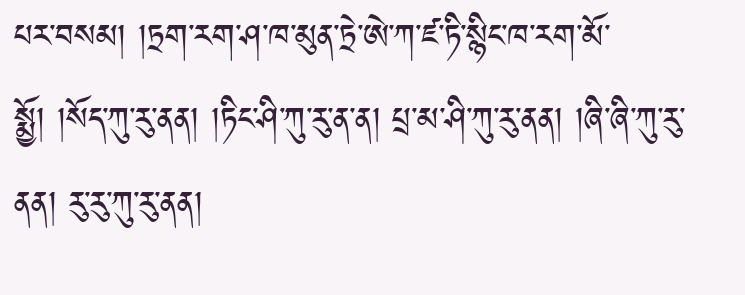པར་བསམ། །ཏྲག་རག་ཤ་ཁ་མུན་ཏྲེ་ཨེ་ཀ་ཛ་ཏི་སྙིང་ཁ་རག་མོ་སྨྱོ། །སོད་ཀུ་རུ་ནན། །ཏིང་ཤི་ཀུ་རུ་ན་ན། པྲ་མ་ཤི་ཀུ་རུ་ནན། །ཞི་ཞི་ཀུ་རུ་ནན། རུ་རུ་ཀུ་རུ་ནན།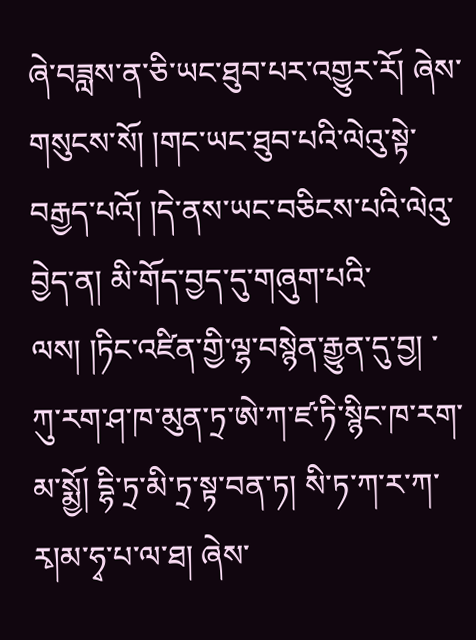ཞེ་བཟླས་ན་ཅི་ཡང་ཐུབ་པར་འགྱུར་རོ། ཞེས་གསུངས་སོ། །གང་ཡང་ཐུབ་པའི་ལེའུ་སྟེ་བརྒྱད་པའོ། །དེ་ནས་ཡང་བཅིངས་པའི་ལེའུ་བྱེད་ན། མི་གོད་བྱད་དུ་གཞུག་པའི་ལས། །ཏིང་འཛིན་གྱི་ལྷ་བསྙེན་རྒྱུན་དུ་བྱ། ་ཀུ་རག་ཤ་ཁ་མུན་ཏྲ་ཨེ་ཀ་ཛ་ཏི་སྙིང་ཁ་རག་མ་སྨྱོ། དྷི་ཏྲ་མི་ཏྲ་སྟ་བན་ཏ། སི་ཏ་ཀ་ར་ཀ་རྭ།མ་ཧྭ་པ་ལ་ཐ། ཞེས་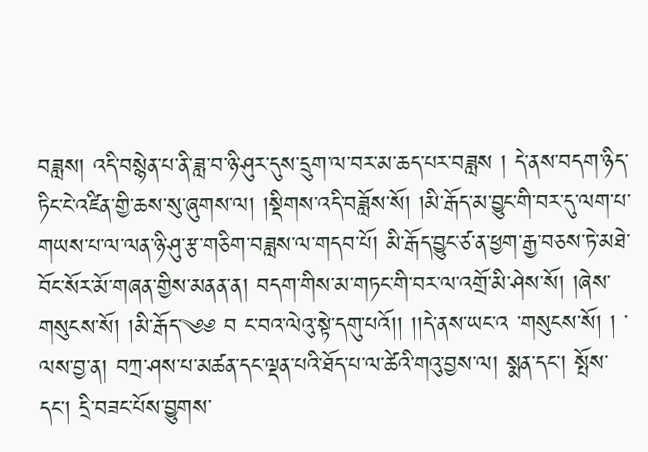བཟླས། འདི་བསྙེན་པ་ནི་ཟླ་བ་ཉི་ཤུར་དུས་དྲུག་ལ་བར་མ་ཆད་པར་བཟླས ། དེ་ནས་བདག་ཉིད་ཏིང་ངེ་འཛིན་གྱི་ཆས་སུ་ཞུགས་ལ། །སྡིགས་འདི་བཟློས་སོ། །མི་རྒོད་མ་བྱུང་གི་བར་དུ་ལག་པ་གཡས་པ་ལ་ལན་ཉི་ཤུ་རྩ་གཅིག་བཟླས་ལ་གདབ་པོ། མི་རྒོད་བྱུང་ཙ་ན་ཕྱག་རྒྱ་བཅས་ཏེ་མཐེ་བོང་སོར་མོ་གཞན་གྱིས་མནན་ན། བདག་གིས་མ་གཏང་གི་བར་ལ་འགྲོ་མི་ཤེས་སོ། །ཞེས་གསུངས་སོ། །མི་རྒོད་༄༅ བ ང་བའ་ལེའུ་སྟེ་དགུ་པའོ།། །།དེ་ནས་ཡང་འ ་གསུངས་སོ། ། ་ལས་བྱ་ན། བཀྲ་ཤས་པ་མཚན་དང་ལྡན་པའི་ཐོད་པ་ལ་ཚེའི་གའུ་བྱས་ལ། སྨན་དང་། སྤོས་དང་། དྲི་བཟང་པོས་བྱུགས་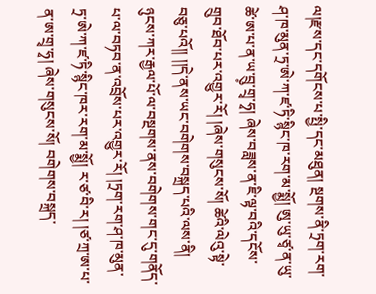ལ།རྫས་དང་དགོངས་པ་སྤྱི་དང་མཐུན། སྔགས་ནི་ཏྲག་རག་ཤ་ཁ་མུན་ཏྲ་ཨེ་ཀ་ཛ་ཏི་སྙིང་ཁ་རག་མ་སྨྱོ། ཨུ་ཡུ་ཙྭ་ན་ཡུ་ཚེ་ཨ་པ་ན་ཡ་བྲུ༷་གྲྭ་ཧྭ། ཞེས་བཟླས་ན་ཇི་ལྟ་བའི་དངོས་གྲུབ་ཐོབ་པར་འགྱུར་རོ། །ཞེས་གསུངས་སོ། ཚེའི་ལེའུ་སྟེ་བཅུ་པའོ།། །།དེ་ནས་ཡང་བགེགས་བསྐྲད་པའི་ལས་ནི། ཉུངས་ཀར་རྒྱལ་པོ་ལ་བསྔགས་ནས་བགེགས་གང་དུ་གནོད་པ་ལ་བཏབ་ན་འབྲོས་པར་འགྱུར་རོ། །ཏྲག་རག་ཤ་ཁ་མུན་ཏྲ་ཨེ་ཀ་ཛ་ཏི་སྙིང་ཁར་རག་མ་སྨྱོ། ར་ཙ་བི་ར། །ཙ་ཀྲ་ཨ་པ་ན་ཨ་གྲྭ་ཧྭ། ཞེས་གསུངས་སོ། བགེགས་བསྐྲད་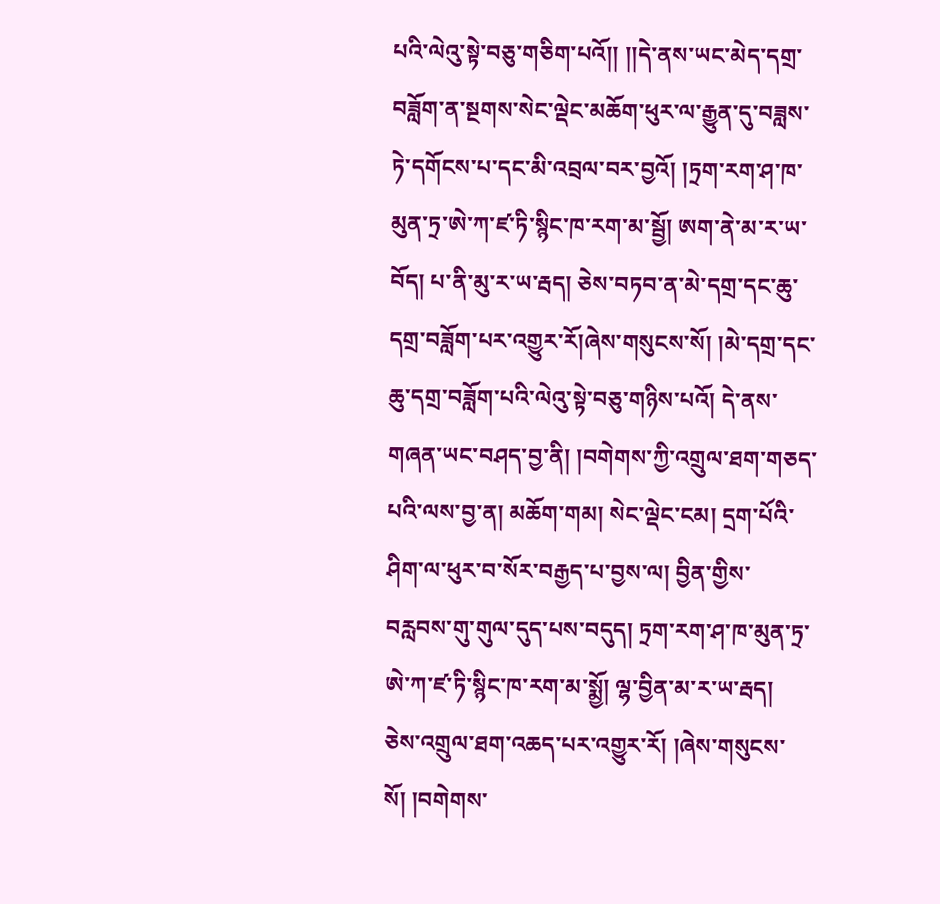པའི་ལེའུ་སྟེ་བཅུ་གཅིག་པའོ།། །།དེ་ནས་ཡང་མེད་དགྲ་བཟློག་ན་སྔགས་སེང་ལྡེང་མཆོག་ཕུར་ལ་རྒྱུན་དུ་བཟླས་ཏེ་དགོངས་པ་དང་མི་འབྲལ་བར་བྱའོ། །ཏྲག་རག་ཤ་ཁ་མུན་ཏྲ་ཨེ་ཀ་ཛ་ཏི་སྙིང་ཁ་རག་མ་སྦྱོ། ཨག་ནེ་མ་ར་ཡ་བོད། པ་ནི་མུ་ར་ཡ་རྦད། ཅེས་བཏབ་ན་མེ་དགྲ་དང་ཆུ་དགྲ་བཟློག་པར་འགྱུར་རོ།ཞེས་གསུངས་སོ། །མེ་དགྲ་དང་ཆུ་དགྲ་བཟློག་པའི་ལེའུ་སྟེ་བཅུ་གཉིས་པའོ། དེ་ནས་གཞན་ཡང་བཤད་བྱ་ནི། །བགེགས་ཀྱི་འགྲུལ་ཐག་གཅད་པའི་ལས་བྱ་ན། མཆོག་གམ། སེང་ལྡེང་ངམ། དྲག་པོའི་ཤིག་ལ་ཕུར་བ་སོར་བརྒྱད་པ་བྱས་ལ། བྱིན་གྱིས་བརླབས་གུ་གུལ་དུད་པས་བདུད། ཏྲག་རག་ཤ་ཁ་མུན་ཏྲ་ཨེ་ཀ་ཛ་ཏི་སྙིང་ཁ་རག་མ་སྨྱོ། ལྷ་བྱིན་མ་ར་ཡ་རྦད། ཅེས་འགྲུལ་ཐག་འཆད་པར་འགྱུར་རོ། །ཞེས་གསུངས་སོ། །བགེགས་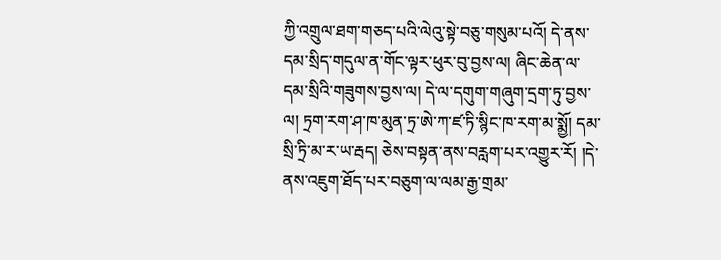ཀྱི་འགྲུལ་ཐག་གཅད་པའི་ལེའུ་སྟེ་བཅུ་གསུམ་པའོ། དེ་ནས་དམ་སྲིད་གདུལ་ན་གོང་ལྟར་ཕུར་བུ་བྱས་ལ། ཞིང་ཆེན་ལ་དམ་སྲིའི་གཟུགས་བྱས་ལ། དེ་ལ་དགུག་གཞུག་དྲག་ཏུ་བྱས་ལ། ཏྲག་རག་ཤ་ཁ་མུན་ཏྲ་ཨེ་ཀ་ཛ་ཏི་སྙིང་ཁ་རག་མ་སྨྱོ། དམ་སྲི་ཏྲི་མ་ར་ཡ་རྦད། ཅེས་བསྟན་ནས་བརླག་པར་འགྱུར་རོ། །དེ་ནས་འཇུག་ཐོད་པར་བཅུག་ལ་ལམ་རྒྱ་གྲམ་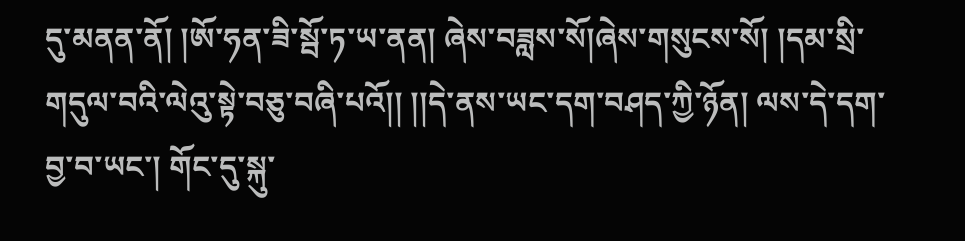དུ་མནན་ནོ། །ཨོ་ཧན་ཟི་སྦོ་ཏ་ཡ་ནན། ཞེས་བཟླས་སོ།ཞེས་གསུངས་སོ། །དམ་སྲི་གདུལ་བའི་ལེའུ་སྟེ་བཅུ་བཞི་པའོ།། །།དེ་ནས་ཡང་དག་བཤད་ཀྱི་ཉོན། ལས་དེ་དག་བྱ་བ་ཡང་། གོང་དུ་སྐུ་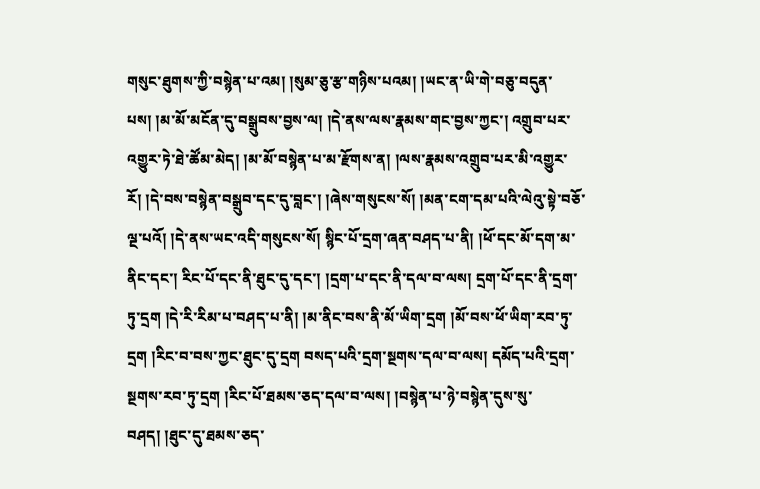གསུང་ཐུགས་ཀྱི་བསྙེན་པ་འམ། །སུམ་ཅུ་རྩ་གཉིས་པའམ། །ཡང་ན་ཡི་གེ་བཅུ་བདུན་པས། །མ་མོ་མངོན་དུ་བསྒྲུབས་བྱས་ལ། །དེ་ནས་ལས་རྣམས་གང་བྱས་ཀྱང་། འགྲུབ་པར་འགྱུར་ཏེ་ཐེ་ཚོམ་མེད། །མ་མོ་བསྙེན་པ་མ་རྫོགས་ན། །ལས་རྣམས་འགྲུབ་པར་མི་འགྱུར་རོ། །དེ་བས་བསྙེན་བསྒྲུབ་དང་དུ་བླང་། །ཞེས་གསུངས་སོ། །མན་ངག་དམ་པའི་ལེའུ་སྟེ་བཅོ་ལྔ་པའོ། །དེ་ནས་ཡང་འདི་གསུངས་སོ། སྙིང་པོ་དྲག་ཞན་བཤད་པ་ནི། །ཕོ་དང་མོ་དག་མ་ནིང་དང་། རིང་པོ་དང་ནི་ཐུང་དུ་དང་། །དྲག་པ་དང་ནི་དལ་བ་ལས། དྲག་པོ་དང་ནི་དྲག་ཏུ་དྲག །དེ་རི་རིམ་པ་བཤད་པ་ནི། །མ་ནིང་བས་ནི་མོ་ཡིག་དྲག །མོ་བས་ཕོ་ཡིག་རབ་ཏུ་དྲག །རིང་བ་བས་ཀྱང་ཐུང་དུ་དྲག བསད་པའི་དྲག་སྔགས་དལ་བ་ལས། དམོད་པའི་དྲག་སྔགས་རབ་ཏུ་དྲག །རིང་པོ་ཐམས་ཅད་དལ་བ་ལས། །བསྙེན་པ་ཉེ་བསྙེན་དུས་སུ་བཤད། །ཐུང་དུ་ཐམས་ཅད་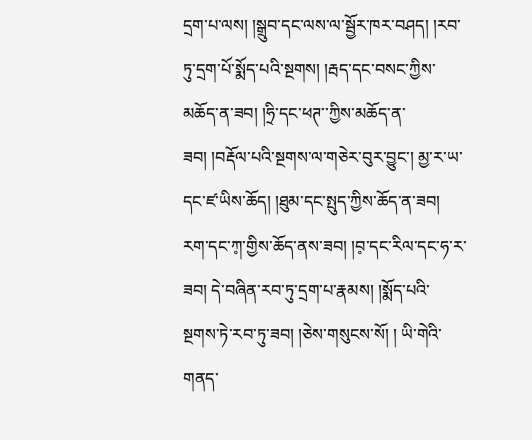དྲག་པ་ལས། །སྒྲུབ་དང་ལས་ལ་སྦྱོར་ཁར་བཤད། །རབ་ཏུ་དྲག་པོ་སྨོད་པའི་སྔགས། །རྦད་དང་བསང་ཀྱིས་མཆོད་ན་ཟབ། །ཧྲི་དང་ཕཊ་་ཀྱིས་མཆོད་ན་ཟབ། །བརྡོལ་པའི་སྔགས་ལ་གཅེར་བུར་བྱུང་། མྱ་ར་ཡ་དང་ཛ་ཡིས་ཆོད། །ཐུམ་དང་སྤུད་ཀྱིས་ཆོད་ན་ཟབ། རག་དང་ཀ༷་གྱིས་ཆོད་ནས་ཟབ། །བ༷་དང་རིལ་དང་ཧ་ར་ཟབ། དེ་བཞིན་རབ་ཏུ་དྲག་པ་རྣམས། །སྨོད་པའི་སྔགས་ཏེ་རབ་ཏུ་ཟབ། །ཅེས་གསུངས་སོ། ། ཡི་གེའི་གནད་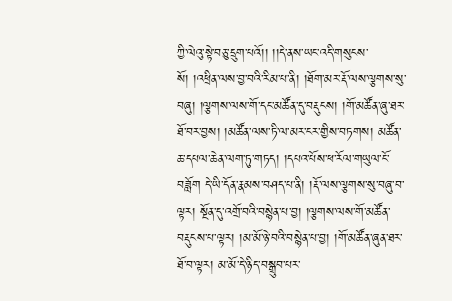ཀྱི་ལེའུ་སྟེ་བཅུ་དྲུག་པའོ།། །།དེ་ནས་ཡང་འདི་གསུངས་སོ། །འཕྲིན་ལས་བྱ་བའི་རིམ་པ་ནི། །ཐོག་མར་རྡོ་ལས་ལྕགས་སུ་བཞུ། །ལྕགས་ལས་གོ་དང་མཚོན་དུ་བརྡུངས། །གོ་མཚོན་ཞུ་ཐར་ཐོ་བར་བྱས། །མཚོན་ལས་ཏི་ལ་མར་ངར་གྱིས་བཏགས། མཚོན་ཆ་དཔལ་ཆེན་ལག་ཏུ་གཏད། །དཔའ་པོས་ཕ་རོལ་གཡུལ་ངོ་བཟློག དེ་ཡི་དོན་རྣམས་བཤད་པ་ནི། །རྡོ་ལས་ལྕགས་སུ་བཞུ་བ་ལྟར། སྔོན་དུ་འགྲོ་བའི་བསྙེན་པ་བྱ། །ལྕགས་ལས་གོ་མཚོན་བརྡུངས་པ་ལྟར། །མ་མོ་ཉེ་བའི་བསྙེན་པ་བྱ། །གོ་མཚོན་ཞུན་ཐར་ཐོ་བ་ལྟར། མ་མོ་དེ་ཉིད་བསྒྲུབ་པར་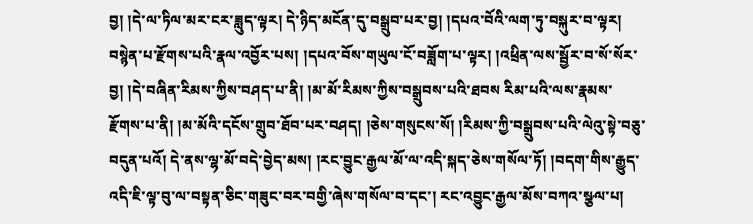བྱ། །དེ་ལ་ཏིལ་མར་ངར་ཟླུད་ལྟར། དེ་ཉིད་མངོན་དུ་བསྒྲུབ་པར་བྱ། །དཔའ་བོའི་ལག་ཏུ་བསྐུར་བ་ལྟར། བསྙེན་པ་རྫོགས་པའི་རྣལ་འབྱོར་པས། །དཔའ་བོས་གཡུལ་ངོ་བཟློག་པ་ལྟར། །འཕྲིན་ལས་སྦྱོར་བ་སོ་སོར་བྱ། །དེ་བཞིན་རིམས་ཀྱིས་བཤད་པ་ནི། །མ་མོ་རིམས་ཀྱིས་བསྒྲུབས་པའི་ཐབས རིམ་པའི་ལས་རྣམས་རྫོགས་པ་ནི། །མ་མོའི་དངོས་གྲུབ་ཐོབ་པར་བཤད། །ཅེས་གསུངས་སོ། །རིམས་ཀྱི་བསྒྲུབས་པའི་ལེའུ་སྟེ་བཅུ་བདུན་པའོ། དེ་ནས་ལྷ་མོ་བདེ་བྱེད་མས། །རང་བྱུང་རྒྱལ་མོ་ལ་འདི་སྐད་ཅེས་གསོལ་ཏོ། །བདག་གིས་རྒྱུད་འདི་ཇི་ལྟ་བུ་ལ་བསྟན་ཅིང་གཟུང་བར་བགྱི་ཞེས་གསོལ་བ་དང་། རང་འབྱུང་རྒྱལ་མོས་བཀའ་སྩལ་པ།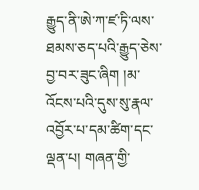རྒྱུད་ནི་ཨེ་ཀ་ཛ་ཏི་ལས་ཐམས་ཅད་པའི་རྒྱུད་ཅེས་བྱ་བར་ཟུང་ཞིག །མ་འོངས་པའི་དུས་སུ་རྣལ་འབྱོར་པ་དམ་ཚིག་དང་ལྡན་པ། གཞན་གྱི་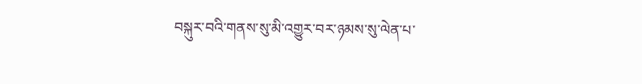བསྐུར་བའི་གནས་སུ་མི་འགྱུར་བར་ཉམས་སུ་ལེན་པ་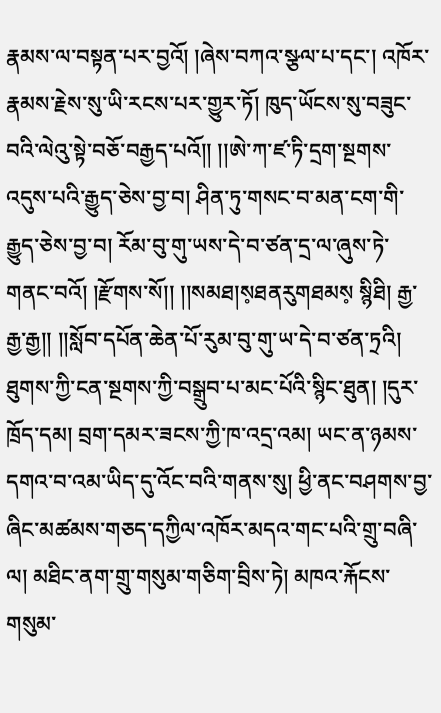རྣམས་ལ་བསྟན་པར་བྱའོ། །ཞེས་བཀའ་སྩལ་པ་དང་། འཁོར་རྣམས་རྗེས་སུ་ཡི་རངས་པར་གྱུར་ཏོ། ཁུད་ཡོངས་སུ་བཟུང་བའི་ལེའུ་སྟེ་བཅོ་བརྒྱད་པའོ།། །།ཨེ་ཀ་ཛ་ཏི་དྲག་སྔགས་འདུས་པའི་རྒྱུད་ཅེས་བྱ་བ། ཤིན་ཏུ་གསང་བ་མན་ངག་གི་རྒྱུད་ཅེས་བྱ་བ། རོམ་བུ་གུ་ཡས་དེ་བ་ཙན་དྲ་ལ་ཞུས་ཏེ་གནང་བའོ། །རྫོགས་སོ།། །།སམཐ།ས༷ཐནརུགཐམས༷ སྙིཐི། རྒྱ་རྒྱ་རྒྱ།། །།སློབ་དཔོན་ཆེན་པོ་རུམ་བུ་གུ་ཡ་དེ་བ་ཙན་ཏྲའི། ཐུགས་ཀྱི་ངན་སྔགས་ཀྱི་བསྒྲུབ་པ་མང་པོའི་སྙིང་ཐུན། །དུར་ཁྲོད་དམ། བྲག་དམར་ཟངས་ཀྱི་ཁ་འདྲ་འམ། ཡང་ན་ཉམས་དགའ་བ་འམ་ཡིད་དུ་འོང་བའི་གནས་སུ། ཕྱི་ནང་བཤགས་བྱ་ཞིང་མཚམས་གཅད་དཀྱིལ་འཁོར་མདའ་གང་པའི་གྲུ་བཞི་ལ། མཐིང་ནག་གྲུ་གསུམ་གཅིག་བྲིས་ཏེ། མཁའ་རྐོངས་གསུམ་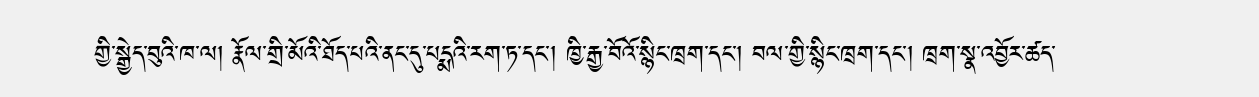གྱི་སྒྱེད་བུའི་ཁ་ལ། རྣོལ་གྲི་མོའི་ཐོད་པའི་ནང་དུ་པདྨའི་རག་ཏ་དང་། ཁྱི་རྒྱ་བོའོ་སྙིང་ཁྲག་དང་། བལ་གྱི་སྙིང་ཁྲག་དང་། ཁྲག་སྣ་འབྱོར་ཚད་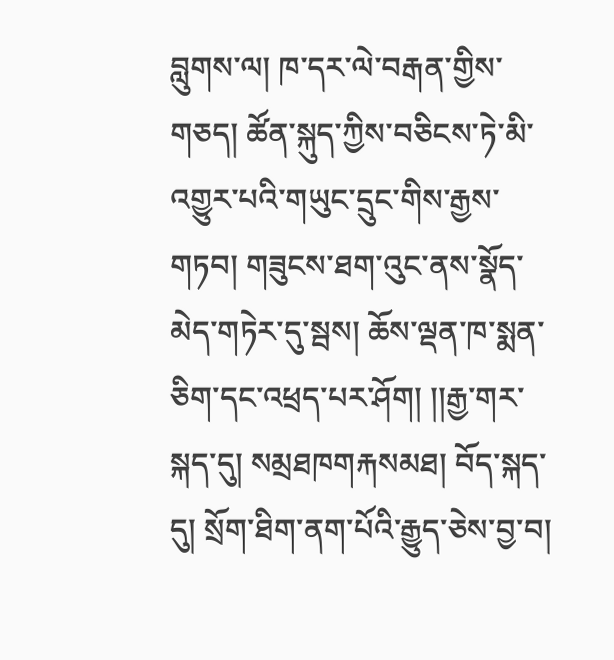བླུགས་ལ། ཁ་དར་ལེ་བརྒན་གྱིས་གཅད། ཚོན་སྐུད་ཀྱིས་བཅིངས་ཏེ་མི་འགྱུར་པའི་གཡུང་དྲུང་གིས་རྒྱས་གཏབ། གཟུངས་ཐག་འུང་ནས་སྣོད་མེད་གཏེར་དུ་སྦས། ཆོས་ལྡན་ཁ་སྨན་ཅིག་དང་འཕྲད་པར་ཤོག། །།རྒྱ་གར་སྐད་དུ། སམྲཐཁགརྐསམཐ། བོད་སྐད་དུ། སྲོག་ཐིག་ནག་པོའི་རྒྱུད་ཅེས་བྱ་བ།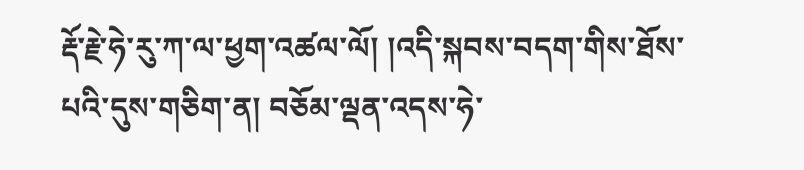རྡོ་རྗེ་ཧེ་རུ་ཀ་ལ་ཕྱག་འཚལ་ལོ། །འདི་སྐབས་བདག་གིས་ཐོས་པའི་དུས་གཅིག་ན། བཅོམ་ལྡན་འདས་ཧེ་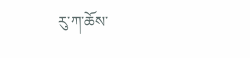རུ་ཀ་ཆོས་